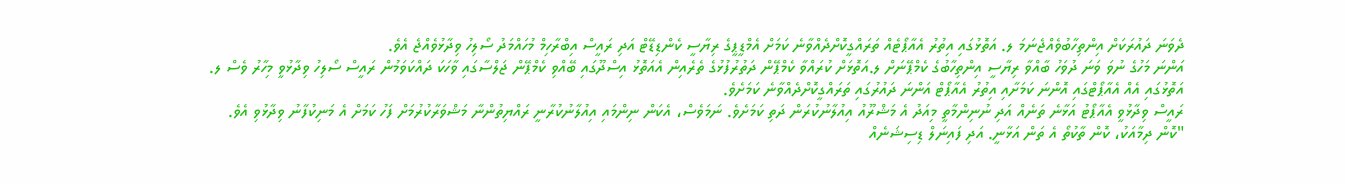ދެވަނަ ދައުރަކަށް އިންތިހާބުވެއްޖެނަމަ ލ. އަތޮޅުގައި އިތުރު އެއާޕޯޓެއް ތަރައްގީކޮށްދެއްވާނެ ކަމަށް އެމްޑީޕީގެ ރިޔާސީ ކެންޑިޑޭޓް އަދި ރައީސް އިބްރާހިމް މުހައްމަދު ސޯލިހު ވިދާޅުވެއްޖެ އެވެ.
އަންނަ މަހުގެ ނުވަ ވަނަ ދުވަހު ބާއްވާ ރިޔާސީ އިންތިހާބުގެ ކެމްޕޭނަށް ލ.އަތޮޅަށް ކުރައްވާ ކެމްޕޭން ދަތުރުފުޅުގެ ތެރެއިން އެއަތޮޅު އިސްދޫގައި ބޭއްވި ކެމްޕޭން ޖަލްސާގައި ވާހަކަ ދައްކަވަމުން ރައީސް ސޯލިހު ވިދާޅުވީ މިހާރު ވެސް ލ. އަތޮޅުގައި އެއް އެއާޕޯޓްގައި އޮންނަ ކަމަށާއި އިތުރު އެއާޕޯޓް އަންނަ ދައުރުގައި ތަރައްގީކޮށްދެއްވާނެ ކަމަށެވެ.
ރައީސް ވިދާޅުވީ އެއާޕޯޓު އަޅާނެ ތަނެއް އަދި ނުނިންމާތީ މިއަދު އެ މަޝްރޫއު އިއުލާނުކުރަން ދަތި ކަމަށެވެ. ނަމަވެސް، އެކަން ނިންމައި އިއުލާނުކުރާނީ ރައްޔިތުންނާ މަޝްވަރާކުރުމަށް ފަހު ކަމަށް އެ މަނިކުފާނު ވިދާޅުވި އެވެ.
"ކޮން ދިމާއަކު، ކޮން ތާކުތޯ އެ ތަން އަޅާނީ. އަދި ފައިނަލް ޑިސިޝަނެއް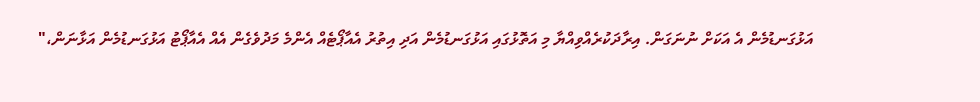އަޅުގަނޑުމެން އެ އަކަށް ނުނަގަން. އިރާދަކުރެއްވިއްޔާ މި އަތޮޅުގައި އަޅުގަނޑުމެން އަދި އިތުރު އެއާޕޯޓެއް އެންމެ މަދުވެގެން އެއް އެއާޕޯޓު އަޅުގަނޑުމެން އަޅާނަން،"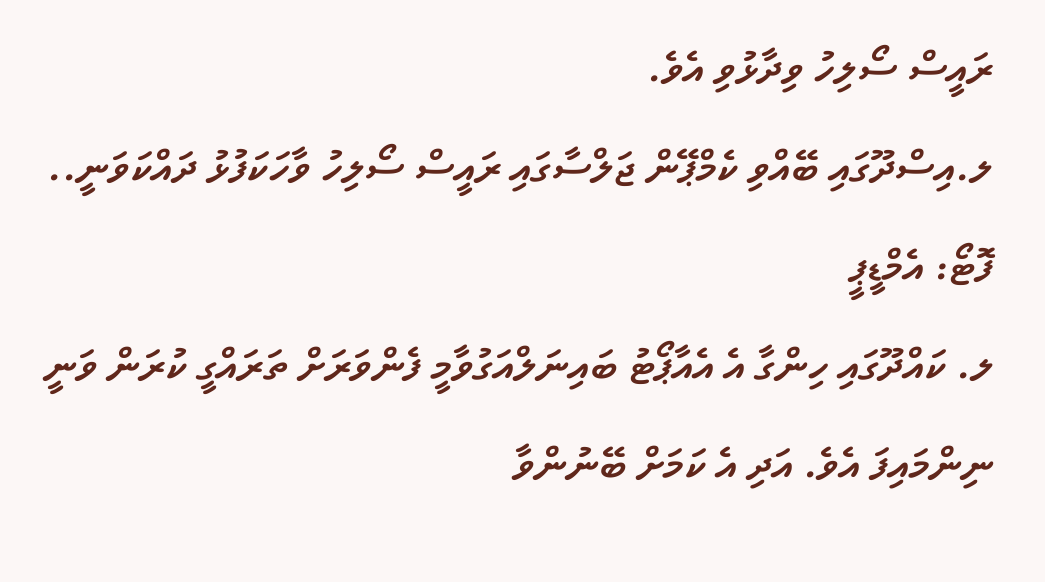ރައީސް ސޯލިހު ވިދާޅުވި އެވެ.
ލ.އިސްދޫގައި ބޭއްވި ކެމްޕޭން ޖަލްސާގައި ރައީސް ސޯލިހު ވާހަކަފުޅު ދައްކަވަނީ.. ފޮޓޯ: އެމްޑީޕީ
ލ. ކައްދޫގައި ހިންގާ އެ އެއާޕޯޓު ބައިނަލްއަގުވާމީ ފެންވަރަށް ތަރައްގީ ކުރަން ވަނީ ނިންމައިފަ އެވެ. އަދި އެ ކަމަށް ބޭނުންވާ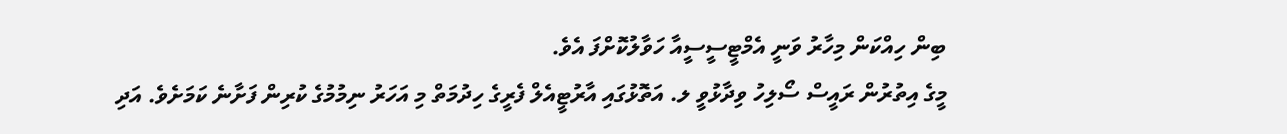ބިން ހިއްކަން މިހާރު ވަނީ އެމްޓީސީސީއާ ހަވާލުކޮށްފަ އެވެ.
މީގެ އިތުރުން ރައީސް ސޯލިހު ވިދާޅުވީ ލ. އަތޮޅުގައި އާރުޓީއެލް ފެރީގެ ހިދުމަތް މި އަހަރު ނިމުމުގެ ކުރިން ފަށާނެ ކަމަށެވެ. އަދި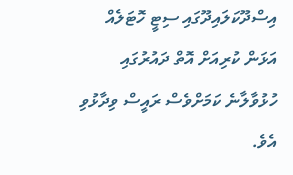އިސްދޫކަލައިދޫގައި ސިޓީ ހޮޓަލެއް އަޅަން ކުރިއަށް އޮތް ދައުރުގައި ހުޅުވާލާނެ ކަމަށްވެސް ރައީސް ވިދާޅުވި އެވެ.